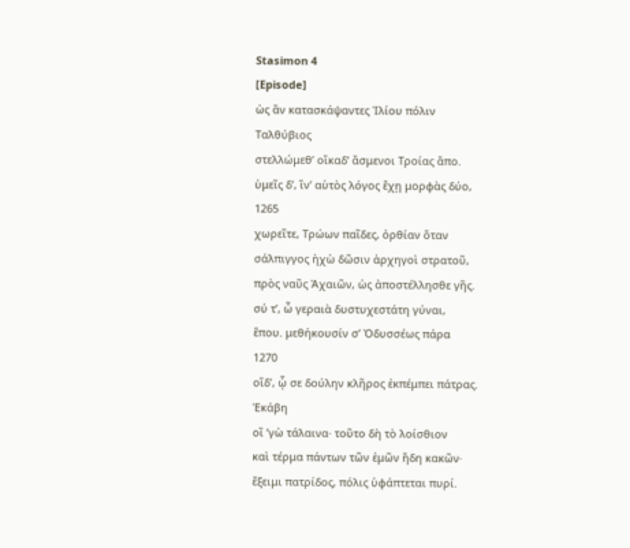Stasimon 4
[Episode]
ὡς ἂν κατασκάψαντες Ἰλίου πόλιν
Ταλθύβιος
στελλώμεθʼ οἴκαδʼ ἄσμενοι Τροίας ἄπο.
ὑμεῖς δʼ, ἵνʼ αὑτὸς λόγος ἔχῃ μορφὰς δύο,
1265
χωρεῖτε, Τρώων παῖδες, ὀρθίαν ὅταν
σάλπιγγος ἠχὼ δῶσιν ἀρχηγοὶ στρατοῦ,
πρὸς ναῦς Ἀχαιῶν, ὡς ἀποστέλλησθε γῆς.
σύ τʼ, ὦ γεραιὰ δυστυχεστάτη γύναι,
ἕπου. μεθήκουσίν σʼ Ὀδυσσέως πάρα
1270
οἵδʼ, ᾧ σε δούλην κλῆρος ἐκπέμπει πάτρας.
Ἑκάβη
οἲ ʼγὼ τάλαινα· τοῦτο δὴ τὸ λοίσθιον
καὶ τέρμα πάντων τῶν ἐμῶν ἤδη κακῶν·
ἔξειμι πατρίδος, πόλις ὑφάπτεται πυρί.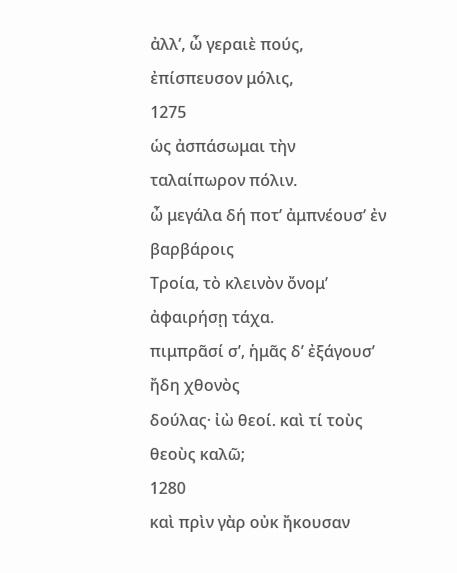ἀλλʼ, ὦ γεραιὲ πούς, ἐπίσπευσον μόλις,
1275
ὡς ἀσπάσωμαι τὴν ταλαίπωρον πόλιν.
ὦ μεγάλα δή ποτʼ ἀμπνέουσʼ ἐν βαρβάροις
Τροία, τὸ κλεινὸν ὄνομʼ ἀφαιρήσῃ τάχα.
πιμπρᾶσί σʼ, ἡμᾶς δʼ ἐξάγουσʼ ἤδη χθονὸς
δούλας· ἰὼ θεοί. καὶ τί τοὺς θεοὺς καλῶ;
1280
καὶ πρὶν γὰρ οὐκ ἤκουσαν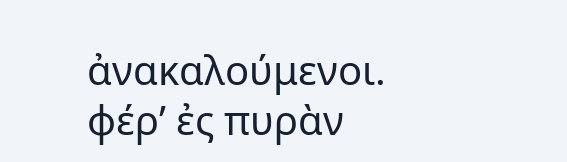ἀνακαλούμενοι.
φέρʼ ἐς πυρὰν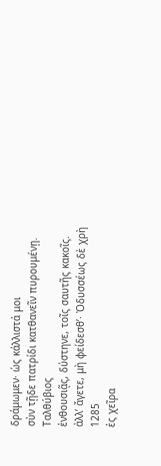δράμωμεν· ὡς κάλλιστά μοι
σὺν τῇδε πατρίδι κατθανεῖν πυρουμένῃ.
Ταλθύβιος
ἐνθουσιᾷς, δύστηνε, τοῖς σαυτῆς κακοῖς.
ἀλλʼ ἄγετε, μὴ φείδεσθʼ· Ὀδυσσέως δὲ χρὴ
1285
ἐς χεῖρα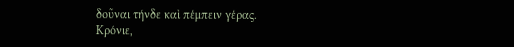δοῦναι τήνδε καὶ πέμπειν γέρας.
Κρόνιε,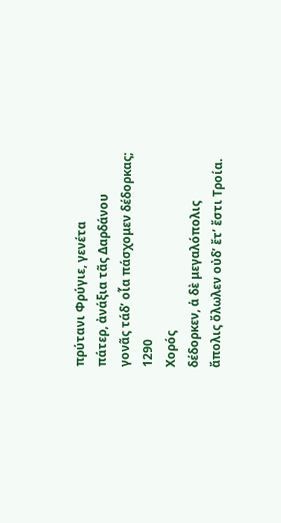πρύτανι Φρύγιε, γενέτα
πάτερ, ἀνάξια τᾶς Δαρδάνου
γονᾶς τάδʼ οἷα πάσχομεν δέδορκας;
1290
Χορός
δέδορκεν, ἁ δὲ μεγαλόπολις
ἄπολις ὄλωλεν οὐδʼ ἔτʼ ἔστι Τροία.